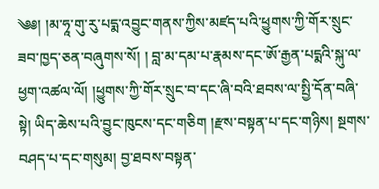༄༅། །མ་ཧཱ་གུ་རུ་པདྨ་འབྱུང་གནས་ཀྱིས་མཛད་པའི་ཕྱུགས་ཀྱི་གོར་སྲུང་ཟབ་ཁྱད་ཅན་བཞུགས་སོ། ། བླ་མ་དམ་པ་རྣམས་དང་ཨོ་རྒྱན་པདྨའི་སྐུ་ལ་ཕྱག་འཚལ་ལོ། །ཕྱུགས་ཀྱི་གོར་སྲུང་བ་དང་ཞི་བའི་ཐབས་ལ་སྤྱི་དོན་བཞི་སྟེ། ཡིད་ཆེས་པའི་བྱུང་ཁུངས་དང་གཅིག །རྫས་བསྟན་པ་དང་གཉིས། སྔགས་བཤད་པ་དང་གསུམ། བྱ་ཐབས་བསྟན་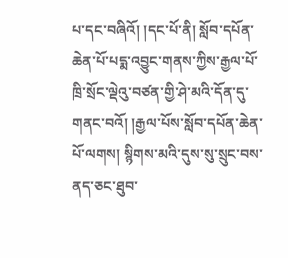པ་དང་བཞིའོ། །དང་པོ་ནི། སློབ་དཔོན་ཆེན་པོ་པདྨ་འབྱུང་གནས་ཀྱིས་རྒྱལ་པོ་ཁྲི་སྲོང་ལྡེའུ་བཙན་གྱི་ཤེ་མའི་དོན་དུ་གནང་བའོ། །རྒྱལ་པོས་སློབ་དཔོན་ཆེན་པོ་ལགས། སྙིགས་མའི་དུས་སུ་སྲུང་བས་ནད་ཅང་ཐུབ་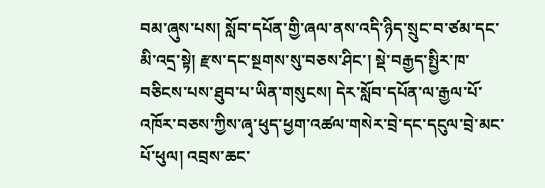བམ་ཞུས་པས། སློབ་དཔོན་གྱི་ཞལ་ནས་འདི་ཉིད་སྲུང་བ་ཙམ་དང་མི་འདྲ་སྟེ། རྫས་དང་སྔགས་སུ་བཅས་ཤིང་། སྡེ་བརྒྱད་སྤྱིར་ཁ་བཅིངས་པས་ཐུབ་པ་ཡིན་གསུངས། དེར་སློབ་དཔོན་ལ་རྒྱལ་པོ་འཁོར་བཅས་ཀྱིས་ཞྭ་ཕུད་ཕྱག་འཚལ་གསེར་བྲེ་དང་དངུལ་བྲེ་མང་པོ་ཕུལ། འབྲས་ཆང་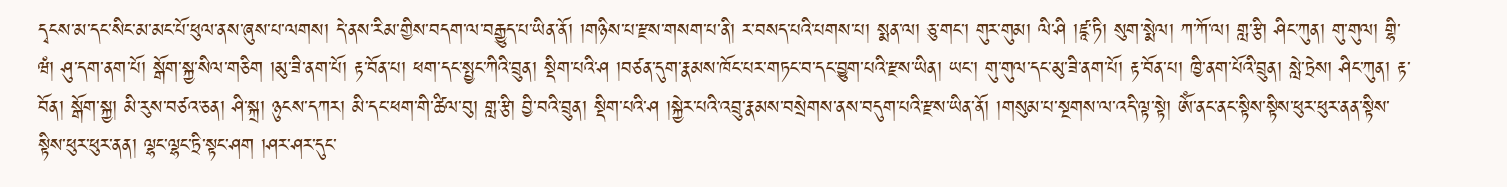དྭངས་མ་དང་སིང་མ་མང་པོ་ཕུལ་ནས་ཞུས་པ་ལགས། དེ་ནས་རིམ་གྱིས་བདག་ལ་བརྒྱུད་པ་ཡིན་ནོ། །གཉིས་པ་རྫས་གསག་པ་ནི། ར་བསད་པའི་པགས་པ། སྨན་ལ། ཅུ་གང་། གུར་གུམ། ལི་ཤི །ཛཱ་ཏི། སུག་སྨེལ། ཀ་ཀོ་ལ། གླ་རྩི། ཤིང་ཀུན། གུ་གུལ། གྷི་ཝཾ། ཤུ་དག་ནག་པོ། སྒོག་སྐྱ་སིལ་གཅིག །མུ་ཟི་ནག་པོ། རྟ་བོན་པ། ཕག་དང་སྤྱང་ཀིའི་བྲུན། སྡིག་པའི་ཤ །བཙན་དུག་རྣམས་ཁོང་པར་གཏང་བ་དང་བྱུག་པའི་རྫས་ཡིན། ཡང་། གུ་གུལ་དང་མུ་ཟི་ནག་པོ། རྟ་བོན་པ། ཁྱི་ནག་པོའི་བྲུན། སླེ་ཏྲེས། ཤིང་ཀུན། རྟ་བོན། སྒོག་སྐྱ། མི་རུས་བཙའ་ཅན། ཤི་སྐྲ། ཉུངས་དཀར། མི་དང་ཕག་གི་ཚིལ་བུ། གླ་རྩི། བྱི་བའི་བྲུན། སྡིག་པའི་ཤ །སྐྱེར་པའི་འབྲུ་རྣམས་བསྲེགས་ནས་བདུག་པའི་རྫས་ཡིན་ནོ། །གསུམ་པ་སྔགས་ལ་འདི་ལྟ་སྟེ། ཨོཾ་ནང་ནང་སྟིས་སྟིས་ཕུར་ཕུར་ནན་སྟིས་སྟིས་ཕུར་ཕུར་ནན། ལྷང་ལྷང་ཏྲི་སྟང་ཤག །ཤར་ཤར་དུང་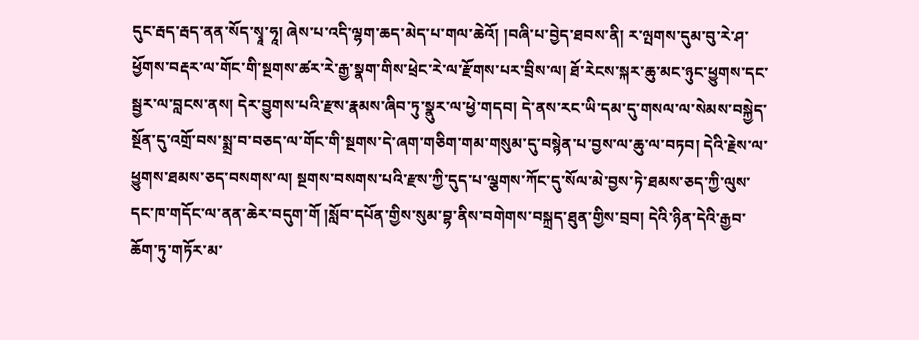དུང་རྦད་རྦད་ནན་སོད་སྭཱ་ཧཱ། ཞེས་པ་འདི་ལྷག་ཆད་མེད་པ་གལ་ཆེའོ། །བཞི་པ་བྱེད་ཐབས་ནི། ར་ལྤགས་དུམ་བུ་རེ་ཤ་ཕྱོགས་བརྡར་ལ་གོང་གི་སྔགས་ཚར་རེ་རྒྱ་སྣག་གིས་ཕྲེང་རེ་ལ་རྫོགས་པར་བྲིས་ལ། ཐོ་རེངས་སྐར་ཆུ་མང་ཉུང་ཕྱུགས་དང་སྦྱར་ལ་བླངས་ནས། དེར་བྱུགས་པའི་རྫས་རྣམས་ཞིབ་ཏུ་སྣུར་ལ་ཕྱེ་གདབ། དེ་ནས་རང་ཡི་དམ་དུ་གསལ་ལ་སེམས་བསྐྱེད་སྔོན་དུ་འགྲོ་བས་སྨྲ་བ་བཅད་ལ་གོང་གི་སྔགས་དེ་ཞག་གཅིག་གམ་གསུམ་དུ་བསྙེན་པ་བྱས་ལ་ཆུ་ལ་བཏབ། དེའི་རྗེས་ལ་ཕྱུགས་ཐམས་ཅད་བསགས་ལ། སྔགས་བསགས་པའི་རྫས་ཀྱི་དུད་པ་ལྕགས་ཀོང་དུ་སོལ་མེ་བྱས་ཏེ་ཐམས་ཅད་ཀྱི་ལུས་དང་ཁ་གདོང་ལ་ནན་ཆེར་བདུག་གོ །སློབ་དཔོན་གྱིས་སུམ་བྷ་ནིས་བགེགས་བསྐྲད་ཐུན་གྱིས་བྲབ། དེའི་ཉིན་དེའི་རྒྱབ་ཆོག་ཏུ་གཏོར་མ་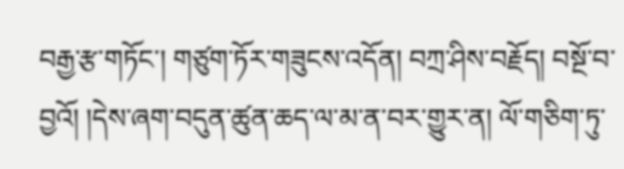བརྒྱ་རྩ་གཏོང་། གཙུག་ཏོར་གཟུངས་འདོན། བཀྲ་ཤིས་བརྗོད། བསྔོ་བ་བྱའོ། །དེས་ཞག་བདུན་ཚུན་ཆད་ལ་མ་ན་བར་གྱུར་ན། ལོ་གཅིག་ཏུ་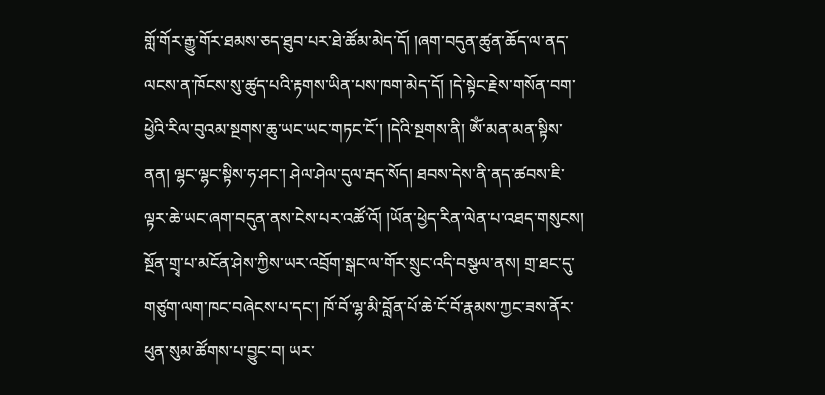གློ་གོར་རྒྱུ་གོར་ཐམས་ཅད་ཐུབ་པར་ཐེ་ཚོམ་མེད་དོ། །ཞག་བདུན་ཚུན་ཆོད་ལ་ནད་ལངས་ན་ཁོངས་སུ་ཚུད་པའི་རྟགས་ཡིན་པས་ཁག་མེད་དོ། །དེ་སྟེང་རྗེས་གསོན་བག་ཕྱེའི་རིལ་བུའམ་སྔགས་ཆུ་ཡང་ཡང་གཏང་ངོ་། །དེའི་སྔགས་ནི། ཨོཾ་མན་མན་སྟིས་ནན། ལྷང་ལྷང་སྟིས་ཧ་ཤང་། ཤེལ་ཤེལ་དུལ་རྦད་སོད། ཐབས་དེས་ནི་ནད་ཚབས་ཇི་ལྟར་ཆེ་ཡང་ཞག་བདུན་ནས་ངེས་པར་འཚོ་འོ། །ཡོན་ཕྱེད་རིན་ལེན་པ་འཐད་གསུངས། སྔོན་གྲྭ་པ་མངོན་ཤེས་ཀྱིས་ཡར་འབྲོག་སྒང་ལ་གོར་སྲུང་འདི་བསྩལ་ནས། གྲ་ཐང་དུ་གཙུག་ལག་ཁང་བཞེངས་པ་དང་། ཁོ་བོ་ལྷ་མི་བློན་པོ་ཆེ་ངོ་བོ་རྣམས་ཀྱང་ཟས་ནོར་ཕུན་སུམ་ཚོགས་པ་བྱུང་བ། ཡར་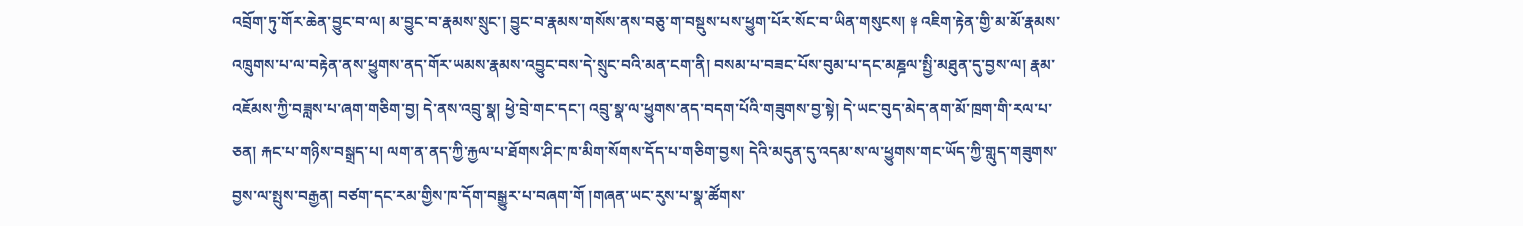འབྲོག་ཏུ་གོར་ཆེན་བྱུང་བ་ལ། མ་བྱུང་བ་རྣམས་སྲུང་། བྱུང་བ་རྣམས་གསོས་ནས་བཅུ་ག་བསྡུས་པས་ཕྱུག་པོར་སོང་བ་ཡིན་གསུངས། ༈ འཇིག་རྟེན་གྱི་མ་མོ་རྣམས་འཁྲུགས་པ་ལ་བརྟེན་ནས་ཕྱུགས་ནད་གོར་ཡམས་རྣམས་འབྱུང་བས་དེ་སྲུང་བའི་མན་ངག་ནི། བསམ་པ་བཟང་པོས་བུམ་པ་དང་མཎྜལ་སྤྱི་མཐུན་དུ་བྱས་ལ། རྣམ་འཇོམས་ཀྱི་བཟླས་པ་ཞག་གཅིག་བྱ། དེ་ནས་འབྲུ་སྣ། ཕྱེ་བྲེ་གང་དང་། འབྲུ་སྣ་ལ་ཕྱུགས་ནད་བདག་པོའི་གཟུགས་བྱ་སྟེ། དེ་ཡང་བུད་མེད་ནག་མོ་ཁྲག་གི་རལ་པ་ཅན། རྐང་པ་གཉིས་བསྒྲད་པ། ལག་ན་ནད་ཀྱི་རྐྱལ་པ་ཐོགས་ཤིང་ཁ་མིག་སོགས་དོད་པ་གཅིག་བྱས། དེའི་མདུན་དུ་འདམ་ས་ལ་ཕྱུགས་གང་ཡོད་ཀྱི་གླུད་གཟུགས་བྱས་ལ་སྤུས་བརྒྱན། བཙག་དང་རམ་གྱིས་ཁ་དོག་བསྒྱུར་པ་བཞག་གོ །གཞན་ཡང་རུས་པ་སྣ་ཚོགས་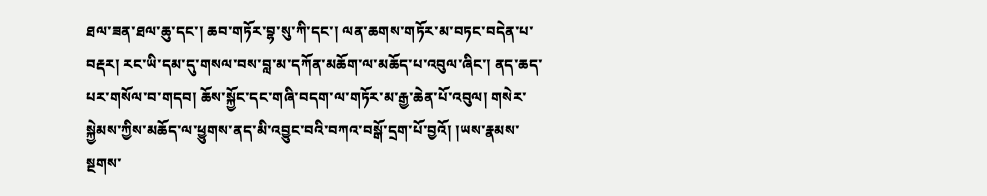ཐལ་ཟན་ཐལ་ཆུ་དང་། ཆབ་གཏོར་བྷ་སུ་ཀི་དང་། ལན་ཆགས་གཏོར་མ་བཏང་བདེན་པ་བརྡར། རང་ཡི་དམ་དུ་གསལ་བས་བླ་མ་དཀོན་མཆོག་ལ་མཆོད་པ་འབུལ་ཞིང་། ནད་ཆད་པར་གསོལ་བ་གདབ། ཆོས་སྐྱོང་དང་གཞི་བདག་ལ་གཏོར་མ་རྒྱ་ཆེན་པོ་འབུལ། གསེར་སྐྱེམས་ཀྱིས་མཆོད་ལ་ཕྱུགས་ནད་མི་འབྱུང་བའི་བཀའ་བསྒོ་དྲག་པོ་བྱའོ། །ཡས་རྣམས་སྔགས་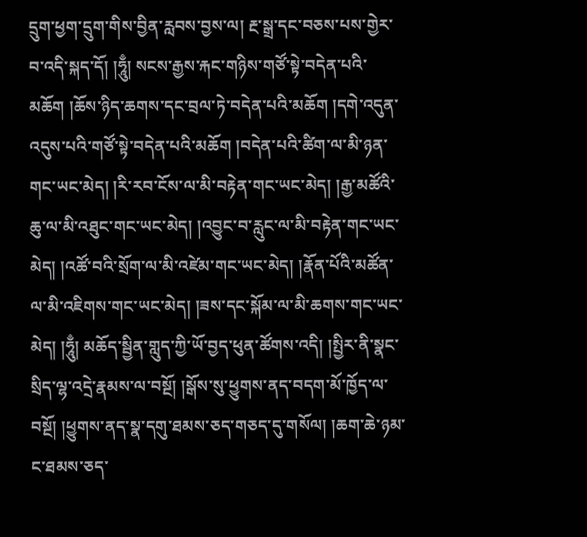དྲུག་ཕྱག་དྲུག་གིས་བྱིན་རླབས་བྱས་ལ། རྔ་སྒྲ་དང་བཅས་པས་གྱེར་བ་འདི་སྐད་དོ། །ཧཱུྃ། སངས་རྒྱས་རྐང་གཉིས་གཙོ་སྟེ་བདེན་པའི་མཆོག །ཆོས་ཉིད་ཆགས་དང་བྲལ་ཏེ་བདེན་པའི་མཆོག །དགེ་འདུན་འདུས་པའི་གཙོ་སྟེ་བདེན་པའི་མཆོག །བདེན་པའི་ཚིག་ལ་མི་ཉན་གང་ཡང་མེད། །རི་རབ་ངོས་ལ་མི་བརྟེན་གང་ཡང་མེད། །རྒྱ་མཚོའི་ཆུ་ལ་མི་འཐུང་གང་ཡང་མེད། །འབྱུང་བ་རླུང་ལ་མི་བརྟེན་གང་ཡང་མེད། །འཚོ་བའི་སྲོག་ལ་མི་འཛེམ་གང་ཡང་མེད། །རྣོན་པོའི་མཚོན་ལ་མི་འཇིགས་གང་ཡང་མེད། །ཟས་དང་སྐོམ་ལ་མི་ཆགས་གང་ཡང་མེད། །ཧཱུྃ། མཆོད་སྦྱིན་གླུད་ཀྱི་ཡོ་བྱད་ཕུན་ཚོགས་འདི། །སྤྱིར་ནི་སྣང་སྲིད་ལྷ་འདྲེ་རྣམས་ལ་བསྔོ། །སྒོས་སུ་ཕྱུགས་ནད་བདག་མོ་ཁྱོད་ལ་བསྔོ། །ཕྱུགས་ནད་སྣ་དགུ་ཐམས་ཅད་གཅད་དུ་གསོལ། །ཆག་ཆེ་ཉམ་ང་ཐམས་ཅད་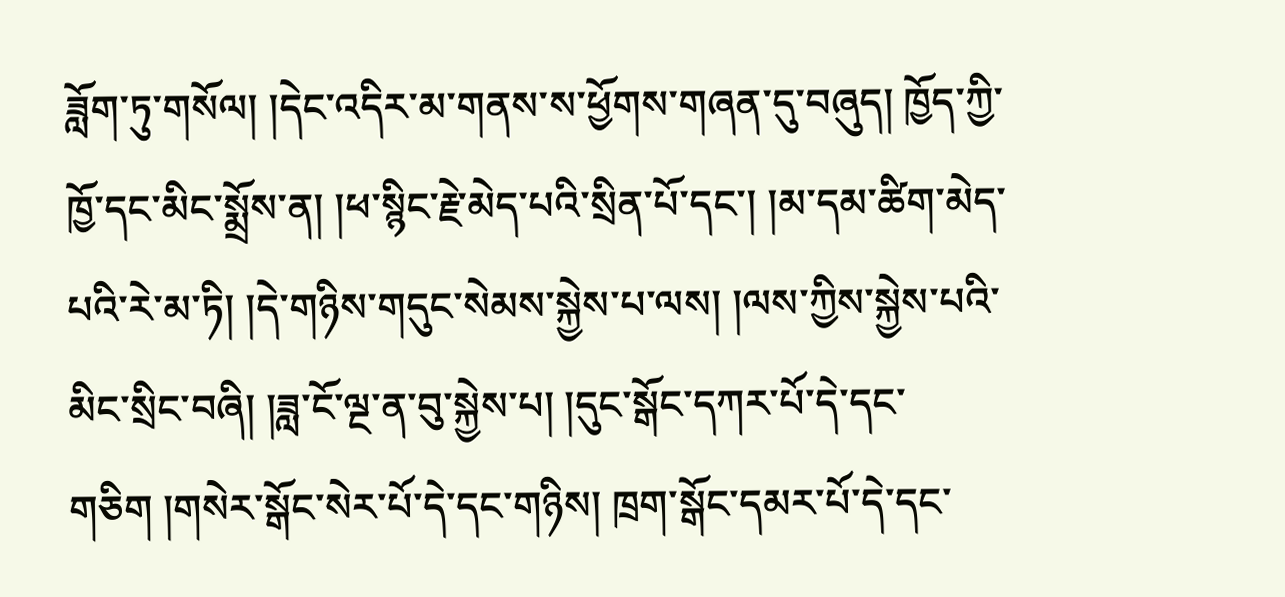ཟློག་ཏུ་གསོལ། །དེང་འདིར་མ་གནས་ས་ཕྱོགས་གཞན་དུ་བཞུད། ཁྱོད་ཀྱི་ཁྱོ་དང་མིང་སྨྲོས་ན། །ཕ་སྙིང་རྗེ་མེད་པའི་སྲིན་པོ་དང་། །མ་དམ་ཚིག་མེད་པའི་རེ་མ་ཏི། །དེ་གཉིས་གདུང་སེམས་སྐྱེས་པ་ལས། །ལས་ཀྱིས་སྐྱེས་པའི་མིང་སྲིང་བཞི། །ཟླ་ངོ་ལྔ་ན་བུ་སྐྱེས་པ། །དུང་སྒོང་དཀར་པོ་དེ་དང་གཅིག །གསེར་སྒོང་སེར་པོ་དེ་དང་གཉིས། ཁྲག་སྒོང་དམར་པོ་དེ་དང་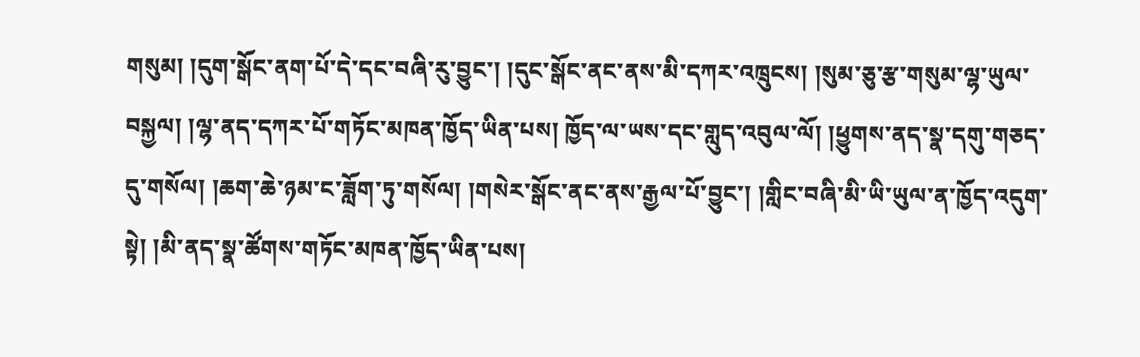གསུམ། །དུག་སྒོང་ནག་པོ་དེ་དང་བཞི་རུ་བྱུང་། །དུང་སྒོང་ནང་ནས་མི་དཀར་འཁྲུངས། །སུམ་ཅུ་རྩ་གསུམ་ལྷ་ཡུལ་བསྐྱལ། །ལྷ་ནད་དཀར་པོ་གཏོང་མཁན་ཁྱོད་ཡིན་པས། ཁྱོད་ལ་ཡས་དང་གླུད་འབུལ་ལོ། །ཕྱུགས་ནད་སྣ་དགུ་གཅད་དུ་གསོལ། །ཆག་ཆེ་ཉམ་ང་ཟློག་ཏུ་གསོལ། །གསེར་སྒོང་ནང་ནས་རྒྱལ་པོ་བྱུང་། །གླིང་བཞི་མི་ཡི་ཡུལ་ན་ཁྱོད་འདུག་སྟེ། །མི་ནད་སྣ་ཚོགས་གཏོང་མཁན་ཁྱོད་ཡིན་པས།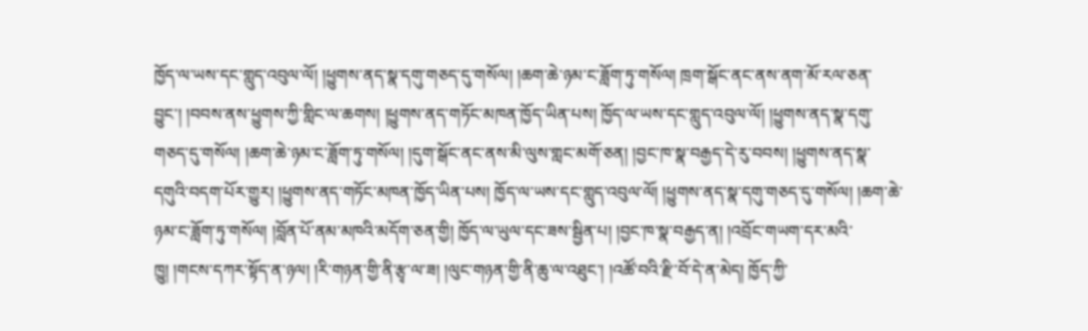ཁྱོད་ལ་ཡས་དང་གླུད་འབུལ་ལོ། །ཕྱུགས་ནད་སྣ་དགུ་གཅད་དུ་གསོལ། །ཆག་ཆེ་ཉམ་ང་ཟློག་ཏུ་གསོལ། ཁྲག་སྒོང་ནང་ནས་ནག་མོ་རལ་ཅན་བྱུང་། །བབས་ནས་ཕྱུགས་ཀྱི་གླིང་ལ་ཆགས། །ཕྱུགས་ནད་གཏོང་མཁན་ཁྱོད་ཡིན་པས། ཁྱོད་ལ་ཡས་དང་གླུད་འབུལ་ལོ། །ཕྱུགས་ནད་སྣ་དགུ་གཅད་དུ་གསོལ། །ཆག་ཆེ་ཉམ་ང་ཟློག་ཏུ་གསོལ། །དུག་སྒོང་ནང་ནས་མི་ལུས་གླང་མགོ་ཅན། །བྱང་ཁ་སྣ་བརྒྱད་དེ་རུ་བབས། །ཕྱུགས་ནད་སྣ་དགུའི་བདག་པོར་གྱུར། །ཕྱུགས་ནད་གཏོང་མཁན་ཁྱོད་ཡིན་པས། ཁྱོད་ལ་ཡས་དང་གླུད་འབུལ་ལོ། །ཕྱུགས་ནད་སྣ་དགུ་གཅད་དུ་གསོལ། །ཆག་ཆེ་ཉམ་ང་ཟློག་ཏུ་གསོལ། །བློན་པོ་ནམ་མཁའི་མདོག་ཅན་གྱི། ཁྱོད་ལ་ཡུལ་དང་ཟས་སྦྱིན་པ། །བྱང་ཁ་སྣ་བརྒྱད་ན། །འབྲོང་གཡག་དར་མའི་ཁྱུ། །གངས་དཀར་སྟོད་ན་ཉལ། །རི་གཉན་གྱི་ནི་རྩྭ་ལ་ཟ། །ལུང་གཉན་གྱི་ནི་ཆུ་ལ་འཐུང་། །འཚོ་བའི་རྫི་བོ་དེ་ན་མེད། ཁྱོད་ཀྱི་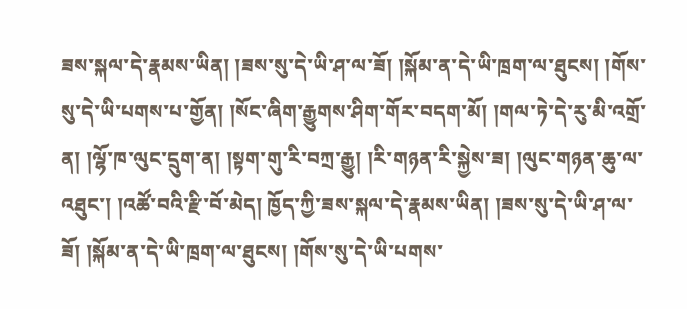ཟས་སྐལ་དེ་རྣམས་ཡིན། །ཟས་སུ་དེ་ཡི་ཤ་ལ་ཟོ། །སྐོམ་ན་དེ་ཡི་ཁྲག་ལ་ཐུངས། །གོས་སུ་དེ་ཡི་པགས་པ་གྱོན། །སོང་ཞིག་རྒྱུགས་ཤིག་གོར་བདག་མོ། །གལ་ཏེ་དེ་རུ་མི་འགྲོ་ན། །ལྷོ་ཁ་ལུང་དྲུག་ན། །སྟག་གུ་རི་བཀྲ་རྒྱུ། །རི་གཉན་རི་སྐྱེས་ཟ། །ལུང་གཉན་ཆུ་ལ་འཐུང་། །འཚོ་བའི་རྫི་བོ་མེད། ཁྱོད་ཀྱི་ཟས་སྐལ་དེ་རྣམས་ཡིན། །ཟས་སུ་དེ་ཡི་ཤ་ལ་ཟོ། །སྐོམ་ན་དེ་ཡི་ཁྲག་ལ་ཐུངས། །གོས་སུ་དེ་ཡི་པགས་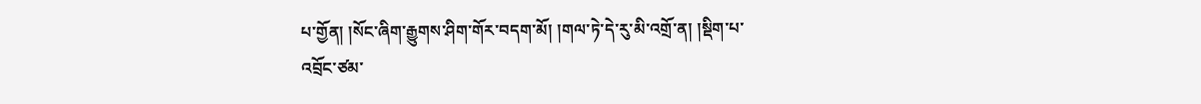པ་གྱོན། །སོང་ཞིག་རྒྱུགས་ཤིག་གོར་བདག་མོ། །གལ་ཏེ་དེ་རུ་མི་འགྲོ་ན། །སྡིག་པ་འབྲོང་ཙམ་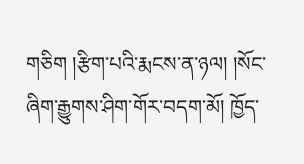གཅིག །རྩིག་པའི་རྨངས་ན་ཉལ། །སོང་ཞིག་རྒྱུགས་ཤིག་གོར་བདག་མོ། ཁྱོད་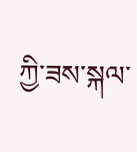ཀྱི་ཟས་སྐལ་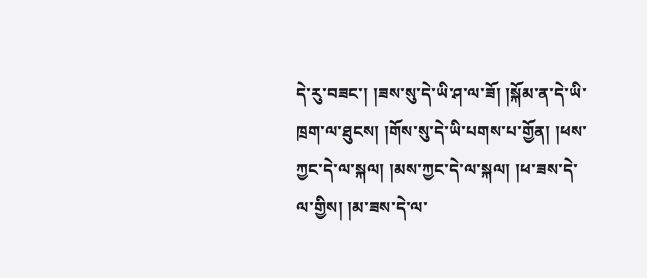དེ་རུ་བཟང་། །ཟས་སུ་དེ་ཡི་ཤ་ལ་ཟོ། །སྐོམ་ན་དེ་ཡི་ཁྲག་ལ་ཐུངས། །གོས་སུ་དེ་ཡི་པགས་པ་གྱོན། །ཕས་ཀྱང་དེ་ལ་སྐལ། །མས་ཀྱང་དེ་ལ་སྐལ། །ཕ་ཟས་དེ་ལ་གྱིས། །མ་ཟས་དེ་ལ་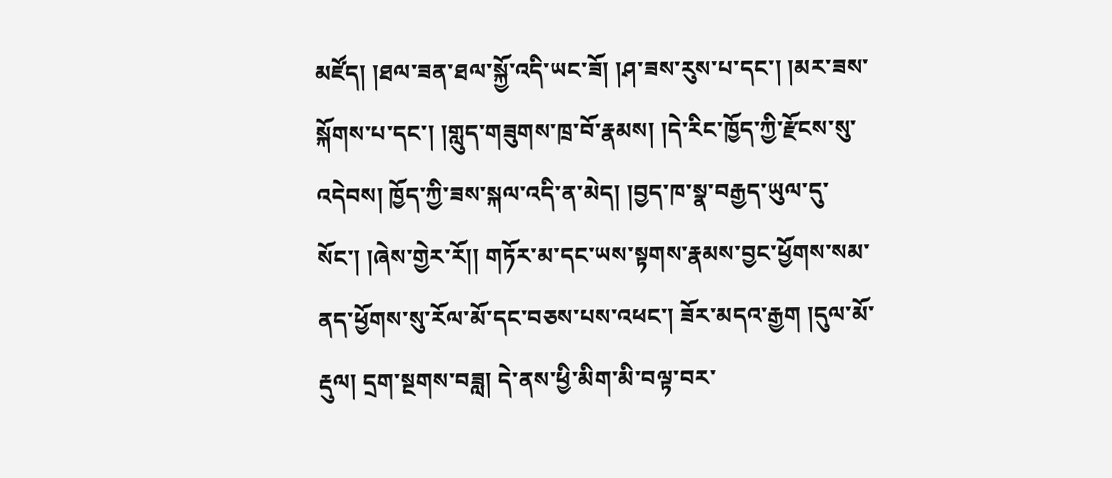མཛོད། །ཐལ་ཟན་ཐལ་སྐྱོ་འདི་ཡང་ཟོ། །ཤ་ཟས་རུས་པ་དང་། །མར་ཟས་སྐོགས་པ་དང་། །གླུད་གཟུགས་ཁྲ་བོ་རྣམས། །དེ་རིང་ཁྱོད་ཀྱི་རྫོངས་སུ་འདེབས། ཁྱོད་ཀྱི་ཟས་སྐལ་འདི་ན་མེད། །བྱད་ཁ་སྣ་བརྒྱད་ཡུལ་དུ་སོང་། །ཞེས་གྱེར་རོ།། གཏོར་མ་དང་ཡས་སྟགས་རྣམས་བྱང་ཕྱོགས་སམ་ནད་ཕྱོགས་སུ་རོལ་མོ་དང་བཅས་པས་འཕང་། ཟོར་མདའ་རྒྱག །དུལ་མོ་རྡུལ། དྲག་སྔགས་བཟླ། དེ་ནས་ཕྱི་མིག་མི་བལྟ་བར་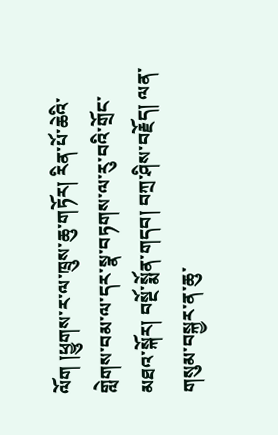ལོག །ཕྱུགས་ར་ལ་ཁྲུས་ཆུ་གཏོར། རིན་པོ་ཆེའི་གླེགས་བམ་ལ་དར་སྣ་བཏགས་ལ་རུ་བའི་གྲོང་མཐའ་སྐོར། བསྔོ་སྨོན་གདབ། བཀྲ་ཤིས་བརྗོད། ལན་གསུམ་བསྐྱར་ན་ཆུ་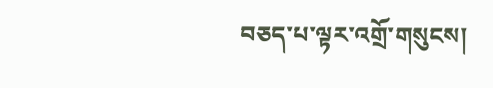བཅད་པ་ལྟར་འགྲོ་གསུངས།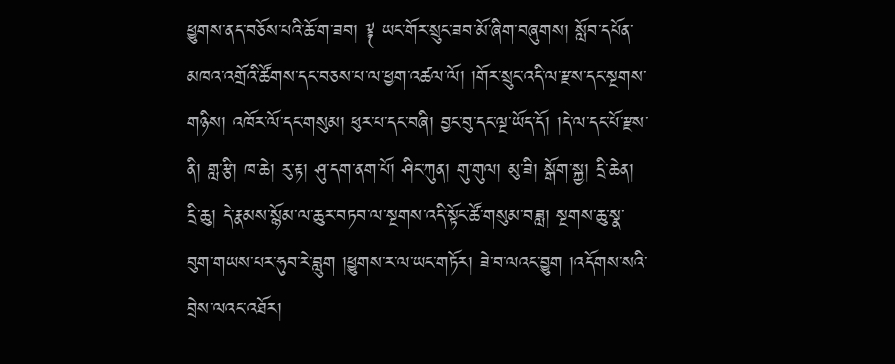ཕྱུགས་ནད་བཅོས་པའི་ཆོ་ག་ཟབ། ༈ ཡང་གོར་སྲུང་ཟབ་མོ་ཞིག་བཞུགས། སློབ་དཔོན་མཁའ་འགྲོའི་ཚོགས་དང་བཅས་པ་ལ་ཕྱག་འཚལ་ལོ། །གོར་སྲུང་འདི་ལ་རྫས་དང་སྔགས་གཉིས། འཁོར་ལོ་དང་གསུམ། ཕུར་པ་དང་བཞི། བྱང་བུ་དང་ལྔ་ཡོད་དོ། །དེ་ལ་དང་པོ་རྫས་ནི། གླ་རྩི། ཁ་ཆེ། རུ་རྟ། ཤུ་དག་ནག་པོ། ཤིང་ཀུན། གུ་གུལ། མུ་ཟི། སྒོག་སྐྱ། དྲི་ཆེན། དྲི་ཆུ། དེ་རྣམས་སྙོམ་ལ་ཆུར་བཏབ་ལ་སྔགས་འདི་སྟོང་ཚོ་གསུམ་བཟླ། སྔགས་ཆུ་སྣ་བུག་གཡས་པར་ཧུབ་རེ་བླུག །ཕྱུགས་ར་ལ་ཡང་གཏོར། ཟེ་བ་ལའང་བྱུག །འདོགས་སའི་བྲེས་ལའང་འཐོར།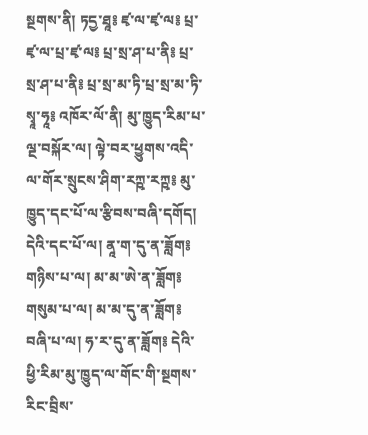སྔགས་ནི། ཏདྱ་ཐཱ༔ ཛྭ་ལ་ཛྭ་ལ༔ པྲ་ཛྭ་ལ་པྲ་ཛྭ་ལ༔ པྲ་སྲ་ཤ་པ་ནི༔ པྲ་སྲ་ཤ་པ་ནི༔ པྲ་སྲ་མ་ཏི་པྲ་སྲ་མ་ཏི་སྭཱ་ཧཱ༔ འཁོར་ལོ་ནི། མུ་ཁྱུད་རིམ་པ་ལྔ་བསྐོར་ལ། ལྟེ་བར་ཕྱུགས་འདི་ལ་གོར་སྲུངས་ཤིག་རཀྵ་རཀྵ༔ མུ་ཁྱུད་དང་པོ་ལ་རྩིབས་བཞི་དགོད། དེའི་དང་པོ་ལ། ནཱ་ག་དུ་ན་ཟློག༔ གཉིས་པ་ལ། མ་མ་ཨེ་ན་ཟློག༔ གསུམ་པ་ལ། མ་མ་དུ་ན་ཟློག༔ བཞི་པ་ལ། ཧ་ར་དུ་ན་ཟློག༔ དེའི་ཕྱི་རིམ་མུ་ཁྱུད་ལ་གོང་གི་སྔགས་རིང་བྲིས་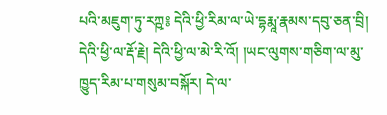པའི་མཇུག་ཏུ་རཀྵ༔ དེའི་ཕྱི་རིམ་ལ་ཡེ་དྷརྨཱ་རྣམས་དབུ་ཅན་བྲི། དེའི་ཕྱི་ལ་རྡོ་རྗེ། དེའི་ཕྱི་ལ་མེ་རི་འོ། །ཡང་ལུགས་གཅིག་ལ་མུ་ཁྱུད་རིམ་པ་གསུམ་བསྐོར། དེ་ལ་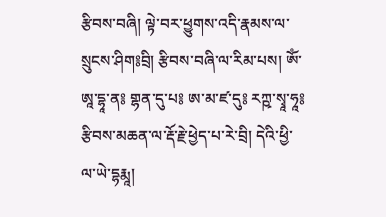རྩིབས་བཞི། ལྟེ་བར་ཕྱུགས་འདི་རྣམས་ལ་སྲུངས་ཤིག༔བྲི། རྩིབས་བཞི་ལ་རིམ་པས། ཨོཾ་ཨཱ་དྷཱ་ན༔ གྷན་དུ་པ༔ ཨ་མ་ཛ་དུ༔ རཀྵ་སྭཱ་ཧཱ༔ རྩིབས་མཆན་ལ་རྡོ་རྗེ་ཕྱེད་པ་རེ་བྲི། དེའི་ཕྱི་ལ་ཡེ་དྷརྨཱ།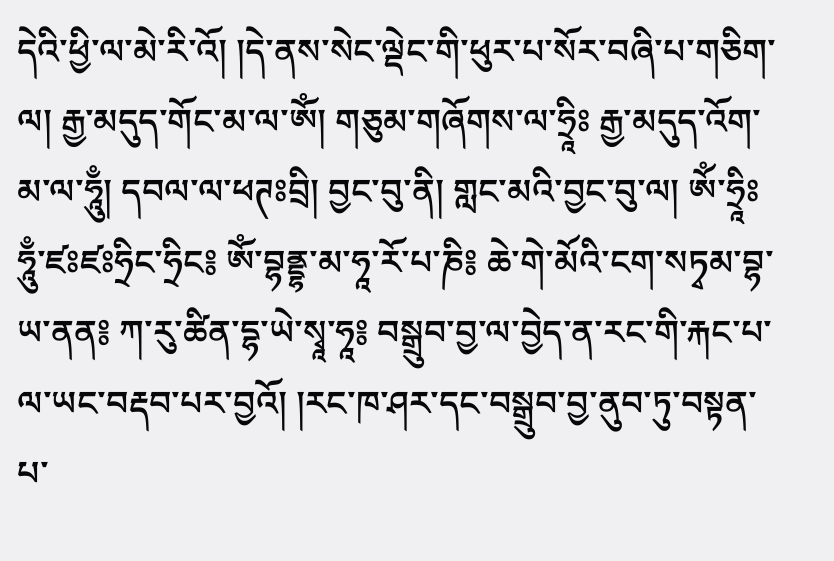དེའི་ཕྱི་ལ་མེ་རི་འོ། །དེ་ནས་སེང་ལྡེང་གི་ཕུར་པ་སོར་བཞི་པ་གཅིག་ལ། རྒྱ་མདུད་གོང་མ་ལ་ཨོཾ། གཅུམ་གཞོགས་ལ་ཧྲཱིཿ རྒྱ་མདུད་འོག་མ་ལ་ཧཱུྃ། དབལ་ལ་ཕཊཿབྲི། བྱང་བུ་ནི། གླང་མའི་བྱང་བུ་ལ། ཨོཾ་ཧྲཱིཿཧཱུྃ་ཛཿཛཿཧྲིང་ཧྲིང༔ ཨོཾ་བྷནྡྷ་མ་ཧཱ་རོ་པ་ཎི༔ ཆེ་གེ་མོའི་ངག་སཏྭམ་བྷ་ཡ་ནན༔ ཀ་རུ་ཚིན་དྷ་ཡེ་སྭཱ་ཧཱ༔ བསྒྲུབ་བྱ་ལ་བྱེད་ན་རང་གི་རྐང་པ་ལ་ཡང་བརྡབ་པར་བྱའོ། །རང་ཁ་ཤར་དང་བསྒྲུབ་བྱ་ནུབ་ཏུ་བསྟན་པ་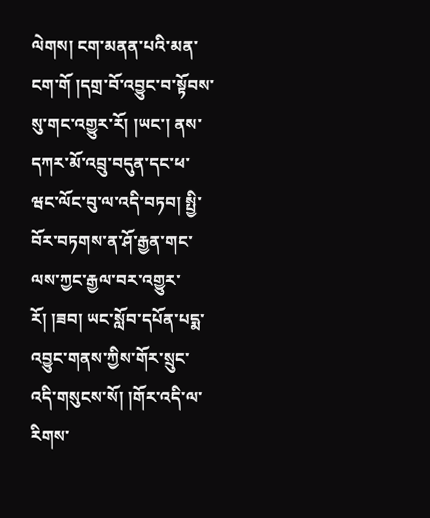ལེགས། ངག་མནན་པའི་མན་ངག་གོ །དགྲ་བོ་འབྱུང་བ་སྟོབས་སུ་གང་འགྱུར་རོ། །ཡང་། ནས་དཀར་མོ་འབྲུ་བདུན་དང་ཕ་ཝང་ལོང་བུ་ལ་འདི་བཏབ། སྤྱི་བོར་བཏགས་ན་ཤོ་རྒྱན་གང་ལས་ཀྱང་རྒྱལ་བར་འགྱུར་རོ། །ཟབ། ཡང་སློབ་དཔོན་པདྨ་འབྱུང་གནས་ཀྱིས་གོར་སྲུང་འདི་གསུངས་སོ། །གོར་འདི་ལ་རིགས་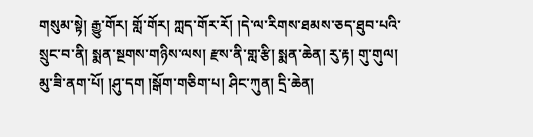གསུམ་སྟེ། རྒྱུ་གོར། གློ་གོར། ཀླད་གོར་རོ། །དེ་ལ་རིགས་ཐམས་ཅད་ཐུབ་པའི་སྲུང་བ་ནི། སྨན་སྔགས་གཉིས་ལས། རྫས་ནི་གླ་རྩི། སྨན་ཆེན། རུ་རྟ། གུ་གུལ། མུ་ཟི་ནག་པོ། །ཤུ་དག །སྒོག་གཅིག་པ། ཤིང་ཀུན། དྲི་ཆེན།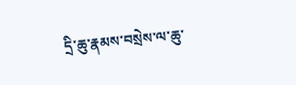དྲི་ཆུ་རྣམས་བསྲེས་ལ་ཆུ་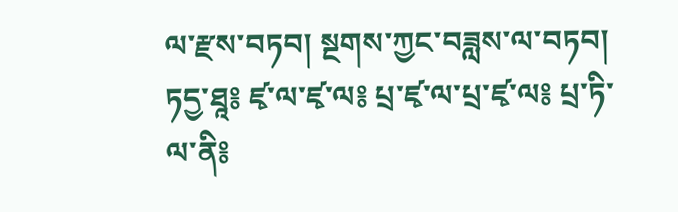ལ་རྫས་བཏབ། སྔགས་ཀྱང་བཟླས་ལ་བཏབ། ཏདྱ་ཐཱ༔ ཛྭ་ལ་ཛྭ་ལ༔ པྲ་ཛྭ་ལ་པྲ་ཛྭ་ལ༔ པྲ་ཏི་ལ་ནི༔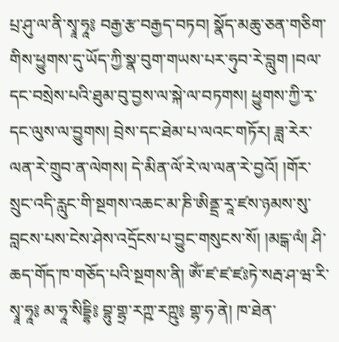པྲ་ཤུ་ལ་ནི་སྭཱ་ཧཱ༔ བརྒྱ་རྩ་བརྒྱད་བཏབ། སྣོད་མཆུ་ཅན་གཅིག་གིས་ཕྱུགས་དུ་ཡོད་ཀྱི་སྣ་བུག་གཡས་པར་ཧུབ་རེ་བླུག །བལ་དང་བསྲེས་པའི་ཐུམ་བུ་བྱས་ལ་སྐེ་ལ་བཏགས། ཕྱུགས་ཀྱི་རྭ་དང་ལུས་ལ་བྱུགས། བྲེས་དང་ཐེམ་པ་ལའང་གཏོར། ཟླ་རེར་ལན་རེ་གྲུབ་ན་ལེགས། དེ་མིན་ལོ་རེ་ལ་ལན་རེ་བྱའོ། །གོར་སྲུང་འདི་རླུང་གི་སྔགས་འཆང་མ་ཎི་ཨིནྡྲ་རཱ་ཛས་ཉམས་སུ་བླངས་པས་ངེས་ཤེས་འདྲོངས་པ་བྱུང་གསུངས་སོ། །མངྒ་ལཾ། ཤི་ཆད་གོད་ཁ་གཅོད་པའི་སྔགས་ནི། ཨོཾ་ཛ་ཛ་ཛཿཏེ་སརྦ་ཤ་ཝ་རི་སྭཱ་ཧཱ༔ མ་ཧཱ་སིདྡྷི༔ བྷུ་གྷྲ་རཀྵ་རཀྵུ༔ གྷ་ཧ་ནེ། ཁ་ཐེན་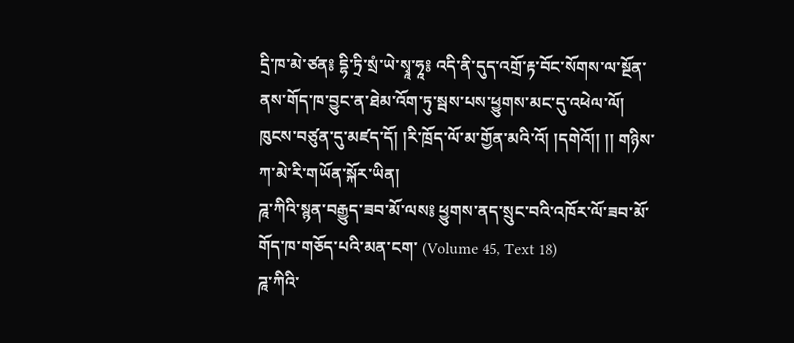དྲི་ཁ་མེ་ཙན༔ དྷི་ཏྲི་སྲཾ་ཡེ་སྭཱ་ཧཱ༔ འདི་ནི་དུད་འགྲོ་རྟ་བོང་སོགས་ལ་སྔོན་ནས་གོད་ཁ་བྱུང་ན་ཐེམ་འོག་ཏུ་སྦས་པས་ཕྱུགས་མང་དུ་འཕེལ་ལོ། ཁུངས་བཙུན་དུ་མཛད་དོ། །རི་ཁྲོད་ལོ་མ་གྱོན་མའི་འོ། །དགེའོ།། །། གཉིས་ཀ་མེ་རི་གཡོན་སྐོར་ཡིན།
ཌཱ་ཀིའི་སྙན་བརྒྱུད་ཟབ་མོ་ལས༔ ཕྱུགས་ནད་སྲུང་བའི་འཁོར་ལོ་ཟབ་མོ་གོད་ཁ་གཅོད་པའི་མན་ངག་ (Volume 45, Text 18)
ཌཱ་ཀིའི་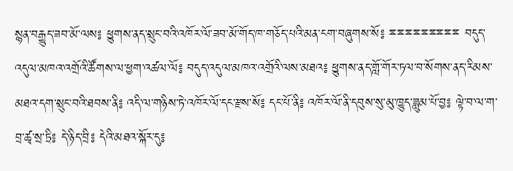སྙན་བརྒྱུད་ཟབ་མོ་ལས༔ ཕྱུགས་ནད་སྲུང་བའི་འཁོར་ལོ་ཟབ་མོ་གོད་ཁ་གཅོད་པའི་མན་ངག་བཞུགས་སོ༔ ྈྈྈྈྈྈྈྈྈ བདུད་འདུལ་མཁའ་འགྲོའི་ཚོགས་ལ་ཕྱག་འཚལ་ལོ༔ བདུད་འདུལ་མཁའ་འགྲོའི་ལས་མཐའ༔ ཕྱུགས་ནད་གློ་གོར་ཏལ་བ་སོགས་ནད་རིམས་མཐའ་དག་སྲུང་བའི་ཐབས་ནི༔ འདི་ལ་གཉིས་ཏེ་འཁོར་ལོ་དང་རྫས་སོ༔ དང་པོ་ནི༔ འཁོར་ལོ་ནི་དབུས་སུ་མུ་ཁྱུད་ཟླུམ་པོ་བྱ༔ ལྟེ་བ་ལ་ག་བྲ་ཚྭ་སྲ་ཏྲི༔ དེ་ཉིད་བྲི༔ དེའི་མཐའ་སྐོར་དུ༔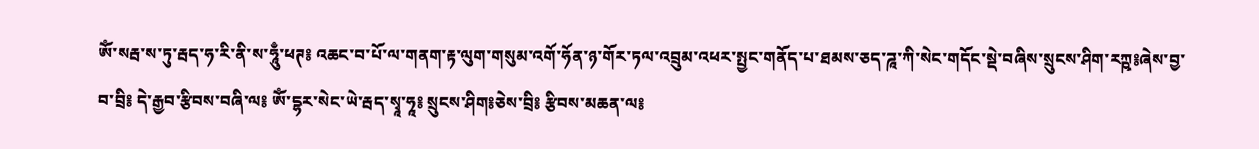ཨོཾ་སརྦ་ས་ཏུ་རྦད་ཧ་རི་ནི་ས་ཧཱུྃ་ཕཊ༔ འཆང་བ་པོ་ལ་གནག་རྟ་ལུག་གསུམ་འགོ་ཧོན་ཉ་གོར་ཏལ་འབྲུམ་འཕར་སྤྱང་གནོད་པ་ཐམས་ཅད་ཌཱ་ཀི་སེང་གདོང་སྡེ་བཞིས་སྲུངས་ཤིག་རཀྵ༔ཞེས་བྱ་བ་བྲི༔ དེ་རྒྱབ་རྩིབས་བཞི་ལ༔ ཨོཾ་དྷར་སེང་ཡེ་རྦད་སྭཱ་ཧཱ༔ སྲུངས་ཤིག༔ཅེས་བྲི༔ རྩིབས་མཆན་ལ༔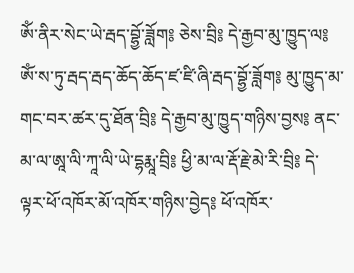ཨོཾ་ནིར་སེང་ཡེ་རྦད་བྷྱོ་ཟློག༔ ཅེས་བྲི༔ དེ་རྒྱབ་མུ་ཁྱུད་ལ༔ ཨོཾ་ས་ཏུ་རྦད་རྦད་ཆོད་ཆོད་ཛ་ཛི་ཞི་རྦད་བྷྱོ་ཟློག༔ མུ་ཁྱུད་མ་གང་བར་ཚར་དུ་ཐོན་བྲི༔ དེ་རྒྱབ་མུ་ཁྱུད་གཉིས་བྱས༔ ནང་མ་ལ་ཨཱ་ལི་ཀཱ་ལི་ཡེ་དྷརྨཱ་བྲི༔ ཕྱི་མ་ལ་རྡོ་རྗེ་མེ་རི་བྲི༔ དེ་ལྟར་ཕོ་འཁོར་མོ་འཁོར་གཉིས་བྱེད༔ ཕོ་འཁོར་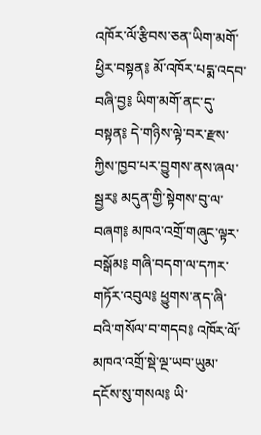འཁོར་ལོ་རྩིབས་ཅན་ཡིག་མགོ་ཕྱིར་བསྟན༔ མོ་འཁོར་པདྨ་འདབ་བཞི་བྱ༔ ཡིག་མགོ་ནང་དུ་བསྟན༔ དེ་གཉིས་ལྟེ་བར་རྫས་ཀྱིས་ཁྱབ་པར་བྱུགས་ནས་ཞལ་སྦྱར༔ མདུན་གྱི་སྟེགས་བུ་ལ་བཞག༔ མཁའ་འགྲོ་གཞུང་ལྟར་བསྒོམ༔ གཞི་བདག་ལ་དཀར་གཏོར་འབུལ༔ ཕྱུགས་ནད་ཞི་བའི་གསོལ་བ་གདབ༔ འཁོར་ལོ་མཁའ་འགྲོ་སྡེ་ལྔ་ཡབ་ཡུམ་དངོས་སུ་གསལ༔ ཡི་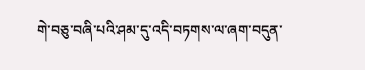གེ་བཅུ་བཞི་པའི་ཤམ་དུ་འདི་བཏགས་ལ་ཞག་བདུན་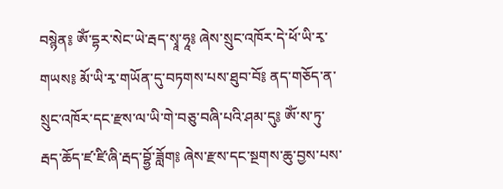བསྙེན༔ ཨོཾ་དྷར་སེང་ཡེ་རྦད་སྭཱ་ཧཱ༔ ཞེས་སྲུང་འཁོར་དེ་ཕོ་ཡི་རྭ་གཡས༔ མོ་ཡི་རྭ་གཡོན་དུ་བཏགས་པས་ཐུབ་བོ༔ ནད་གཅོད་ན་སྲུང་འཁོར་དང་རྫས་ལ་ཡི་གེ་བཅུ་བཞི་པའི་ཤམ་དུ༔ ཨོཾ་ས་ཏུ་རྦད་ཆོད་ཛ་ཛི་ཞི་རྦད་བྷྱོ་ཟློག༔ ཞེས་རྫས་དང་སྔགས་ཆུ་བྱས་པས་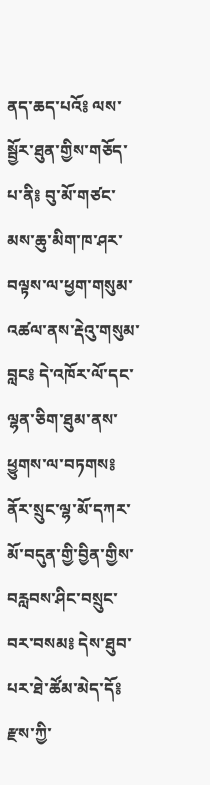ནད་ཆད་པའོ༔ ལས་སྦྱོར་ཐུན་གྱིས་གཅོད་པ་ནི༔ བུ་མོ་གཙང་མས་ཆུ་མིག་ཁ་ཤར་བལྟས་ལ་ཕྱག་གསུམ་འཚལ་ནས་རྡེའུ་གསུམ་བླང༔ དེ་འཁོར་ལོ་དང་ལྷན་ཅིག་ཐུམ་ནས་ཕྱུགས་ལ་བཏགས༔ ནོར་སྲུང་ལྷ་མོ་དཀར་མོ་བདུན་གྱི་བྱིན་གྱིས་བརླབས་ཤིང་བསྲུང་བར་བསམ༔ དེས་ཐུབ་པར་ཐེ་ཚོམ་མེད་དོ༔ རྫས་ཀྱི་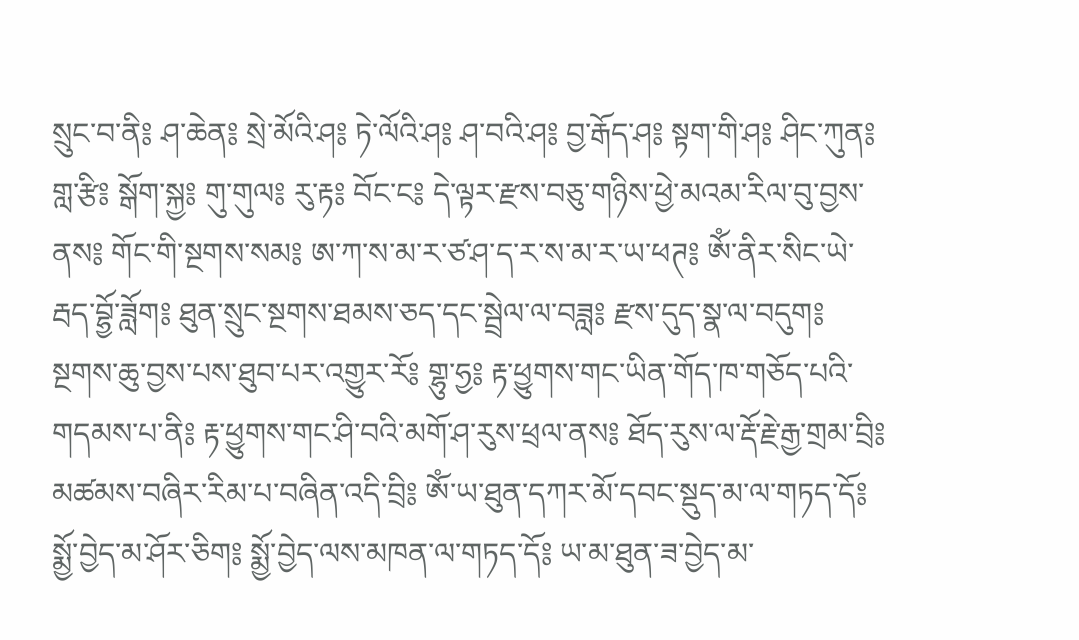སྲུང་བ་ནི༔ ཤ་ཆེན༔ སྲེ་མོའི་ཤ༔ ཏེ་ལོའི་ཤ༔ ཤ་བའི་ཤ༔ བྱ་རྒོད་ཤ༔ སྟག་གི་ཤ༔ ཤིང་ཀུན༔ གླ་རྩི༔ སྒོག་སྐྱ༔ གུ་གུལ༔ རུ་རྟ༔ བོང་ང༔ དེ་ལྟར་རྫས་བཅུ་གཉིས་ཕྱེ་མའམ་རིལ་བུ་བྱས་ནས༔ གོང་གི་སྔགས་སམ༔ ཨ་ཀ་ས་མ་ར་ཙ་ཤ་ད་ར་ས་མ་ར་ཡ་ཕཊ༔ ཨོཾ་ནིར་སིང་ཡེ་རྦད་བྷྱོ་ཟློག༔ ཐུན་སྲུང་སྔགས་ཐམས་ཅད་དང་སྦྲེལ་ལ་བཟླ༔ རྫས་དུད་སྣ་ལ་བདུག༔ སྔགས་ཆུ་བྱས་པས་ཐུབ་པར་འགྱུར་རོ༔ གྷུ་ཧྱ༔ རྟ་ཕྱུགས་གང་ཡིན་གོད་ཁ་གཅོད་པའི་གདམས་པ་ནི༔ རྟ་ཕྱུགས་གང་ཤི་བའི་མགོ་ཤ་རུས་ཕྲལ་ནས༔ ཐོད་རུས་ལ་རྡོ་རྗེ་རྒྱ་གྲམ་བྲི༔ མཚམས་བཞིར་རིམ་པ་བཞིན་འདི་བྲི༔ ཨོཾ་ཡ་ཐུན་དཀར་མོ་དབང་སྡུད་མ་ལ་གཏད་དོ༔ སྨྱོ་བྱེད་མ་ཤོར་ཅིག༔ སྨྱོ་བྱེད་ལས་མཁན་ལ་གཏད་དོ༔ ཡ་མ་ཐུན་ཟ་བྱེད་མ་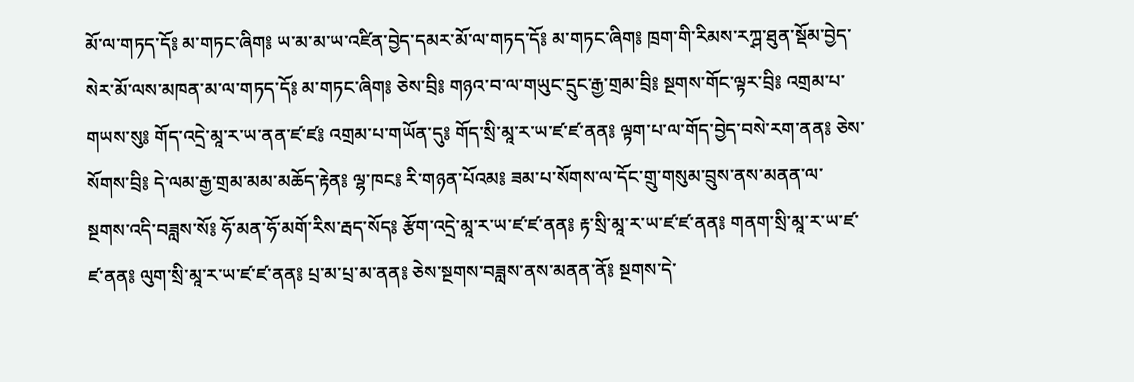མོ་ལ་གཏད་དོ༔ མ་གཏང་ཞིག༔ ཡ་མ་མ་ཡ་འཛིན་བྱེད་དམར་མོ་ལ་གཏད་དོ༔ མ་གཏང་ཞིག༔ ཁྲག་གི་རིམས་རཀྴ་ཐུན་སྡོམ་བྱེད་སེར་མོ་ལས་མཁན་མ་ལ་གཏད་དོ༔ མ་གཏང་ཞིག༔ ཅེས་བྲི༔ གཉའ་བ་ལ་གཡུང་དྲུང་རྒྱ་གྲམ་བྲི༔ སྔགས་གོང་ལྟར་བྲི༔ འགྲམ་པ་གཡས་སུ༔ གོད་འདྲེ་མཱ་ར་ཡ་ནན་ཛ་ཛ༔ འགྲམ་པ་གཡོན་དུ༔ གོད་སྲི་མཱ་ར་ཡ་ཛ་ཛ་ནན༔ ལྟག་པ་ལ་གོད་བྱེད་བསེ་རག་ནན༔ ཅེས་སོགས་བྲི༔ དེ་ལམ་རྒྱ་གྲམ་མམ་མཆོད་རྟེན༔ ལྷ་ཁང༔ རི་གཉན་པོའམ༔ ཟམ་པ་སོགས་ལ་དོང་གྲུ་གསུམ་བྲུས་ནས་མནན་ལ་སྔགས་འདི་བཟླས་སོ༔ ཧོ་མན་ཧོ་མགོ་རིས་རྦད་སོད༔ རྩོག་འདྲེ་མཱ་ར་ཡ་ཛ་ཛ་ནན༔ རྟ་སྲི་མཱ་ར་ཡ་ཛ་ཛ་ནན༔ གནག་སྲི་མཱ་ར་ཡ་ཛ་ཛ་ནན༔ ལུག་སྲི་མཱ་ར་ཡ་ཛ་ཛ་ནན༔ པྲ་མ་པྲ་མ་ནན༔ ཅེས་སྔགས་བཟླས་ནས་མནན་ནོ༔ སྔགས་དེ་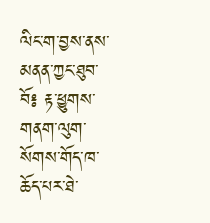ལིང་ག་བྱས་ནས་མནན་ཀྱང་ཐུབ་བོ༔ རྟ་ཕྱུགས་གནག་ལུག་སོགས་གོད་ཁ་ཆོད་པར་ཐེ་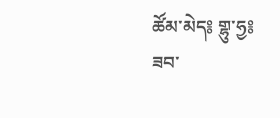ཚོམ་མེད༔ གྷུ་ཧྱ༔
ཟབ་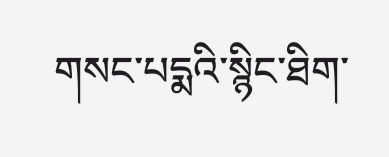གསང་པདྨའི་སྙིང་ཐིག་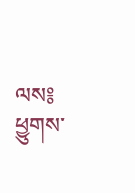ལས༔ ཕྱུགས་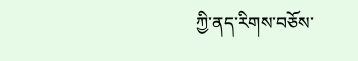ཀྱི་ནད་རིགས་བཅོས་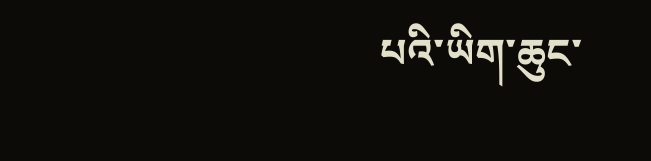པའི་ཡིག་ཆུང་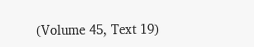(Volume 45, Text 19)